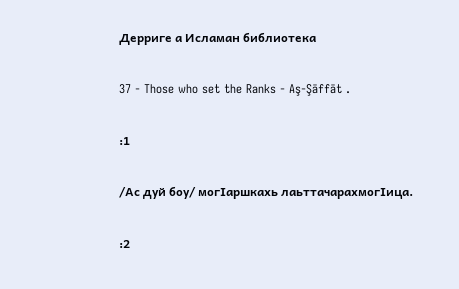Дерриге а Исламан библиотека

37 - Those who set the Ranks - Aş-Şāffāt .

:1

/Ас дуй боу/ могIаршкахь лаьттачарахмогIица.

:2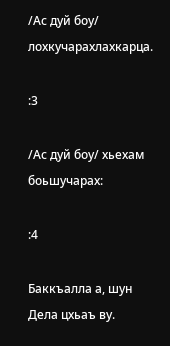/Ас дуй боу/ лохкучарахлахкарца.

:3

/Ас дуй боу/ хьехам боьшучарах:

:4

Баккъалла а, шун Дела цхьаъ ву.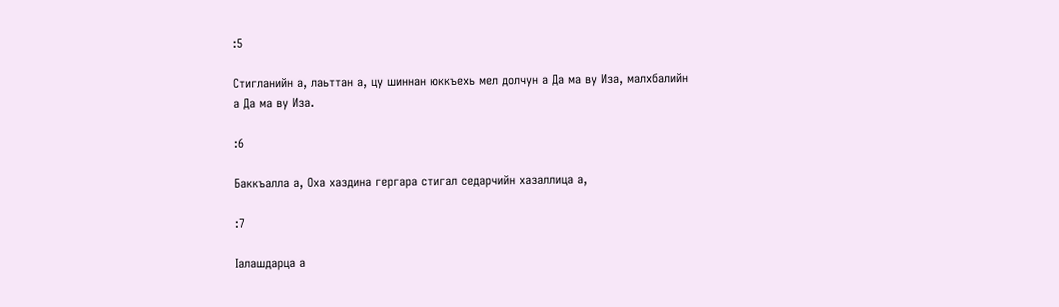:5

Стигланийн а‚ лаьттан а‚ цу шиннан юккъехь мел долчун а Да ма ву Иза‚ малхбалийн а Да ма ву Иза.

:6

Баккъалла а, Оха хаздина гергара стигал седарчийн хазаллица а,

:7

Iалашдарца а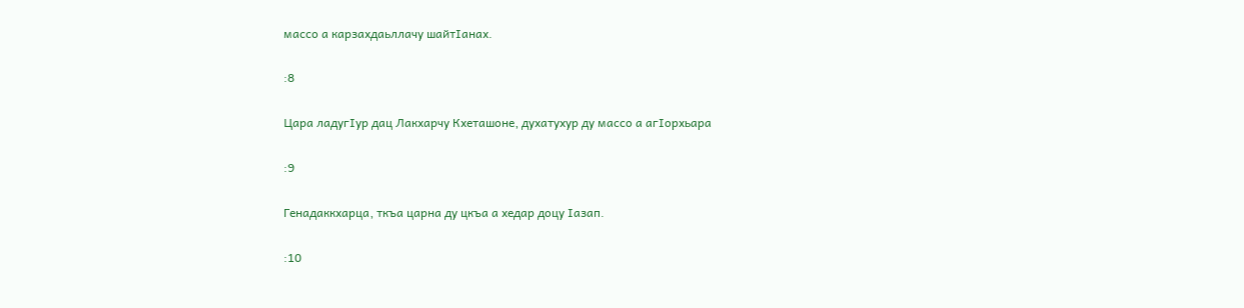массо а карзахдаьллачу шайтIанах.

:8

Цара ладугIур дац Лакхарчу Кхеташоне‚ духатухур ду массо а агIорхьара

:9

Генадаккхарца‚ ткъа царна ду цкъа а хедар доцу Iазап.

:10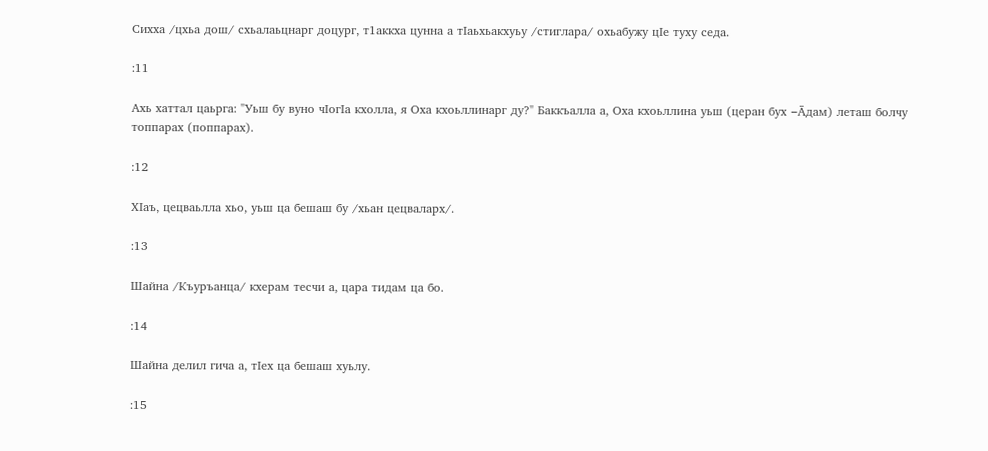Сихха /цхьа дош/ схьалаьцнарг доцург‚ т1аккха цунна а тIаьхьакхуьу /стиглара/ охьабужу цIе туху седа.

:11

Ахь хаттал цаьрга: "Уьш бу вуно чIогIа кхолла‚ я Оха кхоьллинарг ду?" Баккъалла а, Оха кхоьллина уьш (церан бух −Āдам) леташ болчу топпарах (поппарах).

:12

ХIаъ‚ цецваьлла хьо, уьш ца бешаш бу /хьан цецваларх/.

:13

Шайна /Къуръанца/ кхерам тесчи а, цара тидам ца бо.

:14

Шайна делил гича а, тIех ца бешаш хуьлу.

:15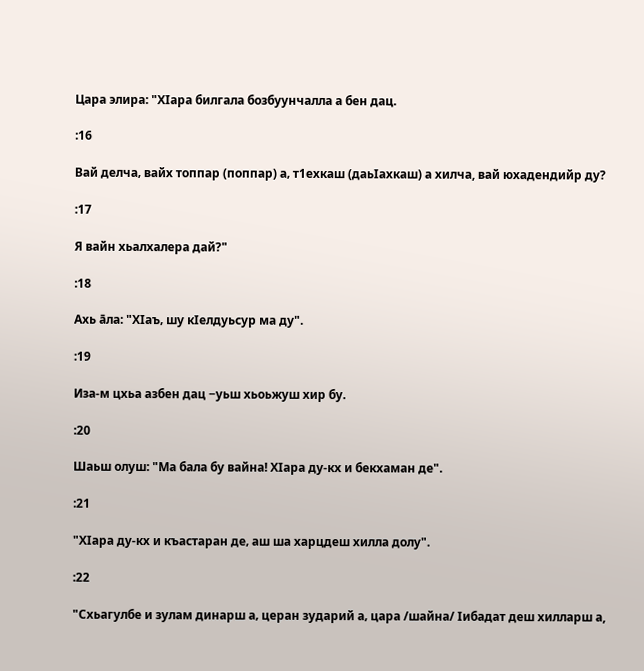Цара элира: "ХIара билгала бозбуунчалла а бен дац.

:16

Вай делча‚ вайх топпар (поппар) а‚ т1ехкаш (даьIахкаш) а хилча, вай юхадендийр ду?

:17

Я вайн хьалхалера дай?"

:18

Ахь āла: "ХIаъ‚ шу кIелдуьсур ма ду".

:19

Иза-м цхьа азбен дац −уьш хьоьжуш хир бу.

:20

Шаьш олуш: "Ма бала бу вайна! ХIара ду-кх и бекхаман де".

:21

"ХIара ду-кх и къастаран де‚ аш ша харцдеш хилла долу".

:22

"Схьагулбе и зулам динарш а‚ церан зударий а‚ цара /шайна/ Iибадат деш хилларш а,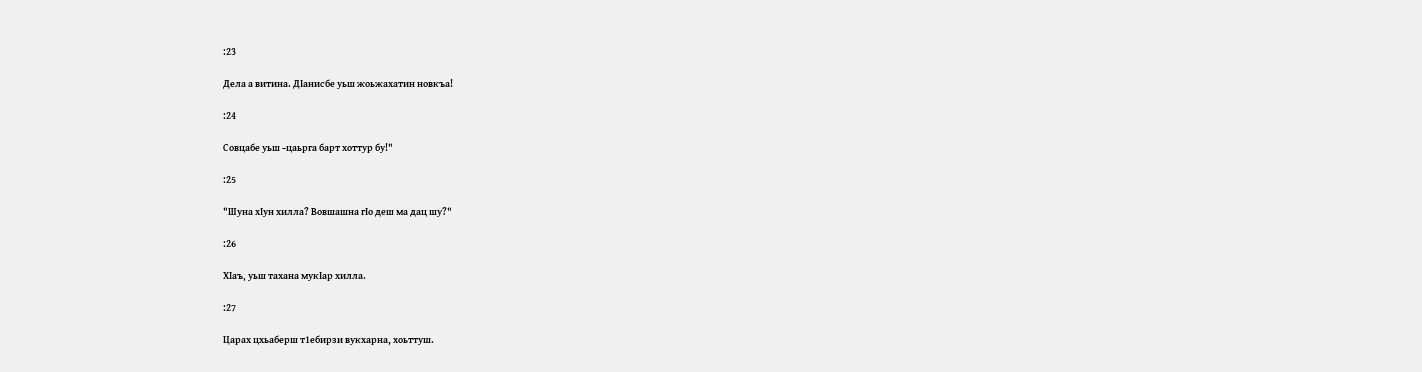:23

Дела а витина. ДIанисбе уьш жоьжахатин новкъа!

:24

Совцабе уьш −цаьрга барт хоттур бу!"

:25

"Шуна хIун хилла? Вовшашна гIо деш ма дац шу?"

:26

ХIаъ‚ уьш тахана мукIар хилла.

:27

Царах цхьаберш т1ебирзи вукхарна, хоьттуш.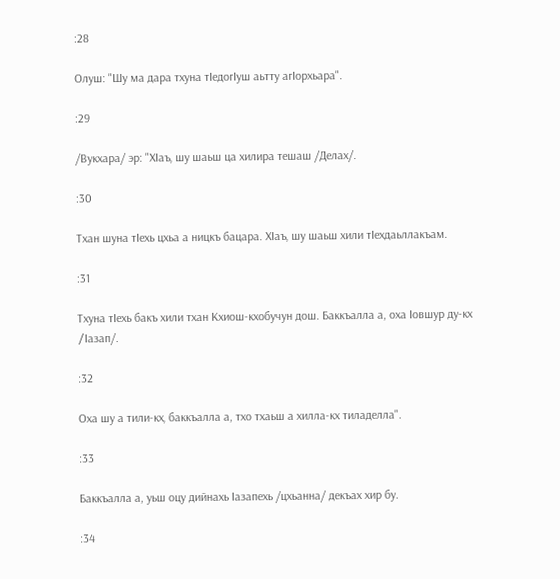:28

Олуш: "Шу ма дара тхуна тIедогIуш аьтту агIорхьара".

:29

/Вукхара/ эр: "ХIаъ‚ шу шаьш ца хилира тешаш /Делах/.

:30

Тхан шуна тIехь цхьа а ницкъ бацара. ХIаъ‚ шу шаьш хили тIехдаьллакъам.

:31

Тхуна тIехь бакъ хили тхан Кхиош-кхобучун дош. Баккъалла а, оха Iовшур ду-кх /Iазап/.

:32

Оха шу а тили-кх‚ баккъалла а, тхо тхаьш а хилла-кх тиладелла".

:33

Баккъалла а, уьш оцу дийнахь Iазапехь /цхьанна/ декъах хир бу.

:34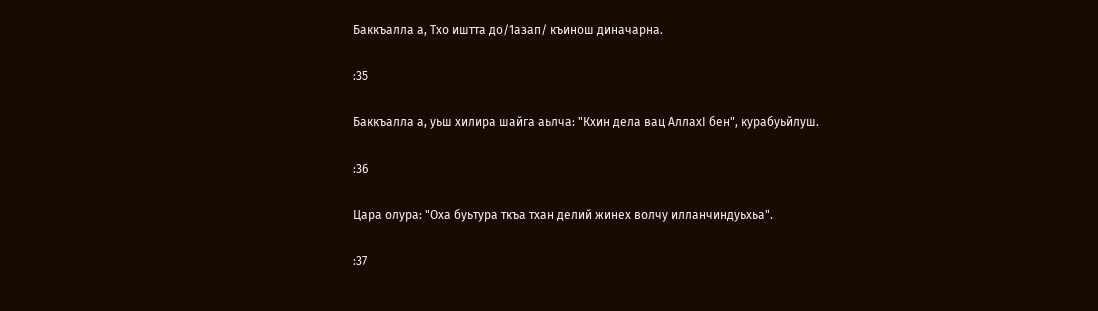Баккъалла а, Тхо иштта до/1азап/ къинош диначарна.

:35

Баккъалла а, уьш хилира шайга аьлча: "Кхин дела вац АллахI бен", курабуьйлуш.

:36

Цара олура: "Оха буьтура ткъа тхан делий жинех волчу илланчиндуьхьа".

:37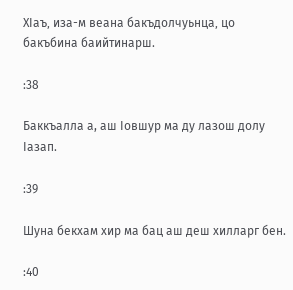ХIаъ‚ иза-м веана бакъдолчуьнца‚ цо бакъбина баийтинарш.

:38

Баккъалла а, аш Iовшур ма ду лазош долу Iазап.

:39

Шуна бекхам хир ма бац аш деш хилларг бен.

:40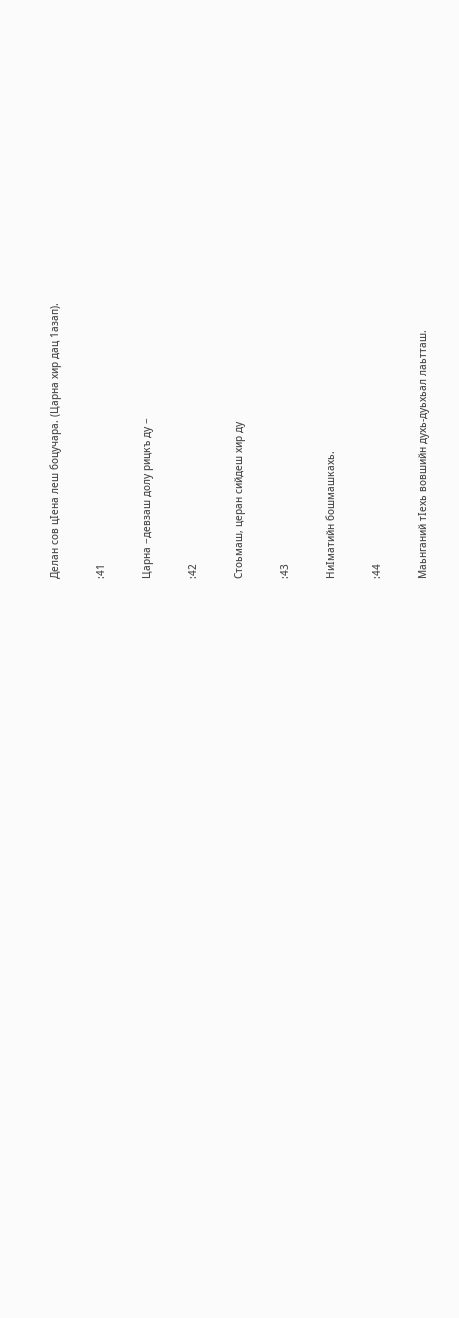Делан сов цIена леш боцучара. (Царна хир дац 1азап).

:41

Царна −девзаш долу рицкъ ду −

:42

Стоьмаш‚ церан сийдеш хир ду

:43

НиIматийн бошмашкахь.

:44

Маьнганий тIехь вовшийн духь-дуьхьал лаьтташ.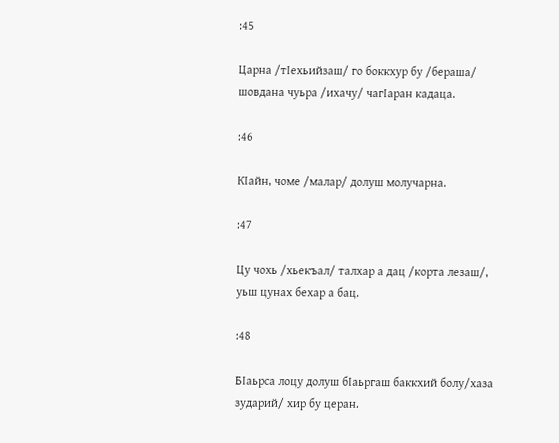:45

Царна /тIехьийзаш/ го боккхур бу /бераша/ шовдана чуьра /ихачу/ чагIаран кадаца.

:46

КIайн‚ чоме /малар/ долуш молучарна.

:47

Цу чохь /хьекъал/ талхар а дац /корта лезаш/‚ уьш цунах бехар а бац.

:48

БIаьрса лоцу долуш бIаьргаш баккхий болу/хаза зударий/ хир бу церан.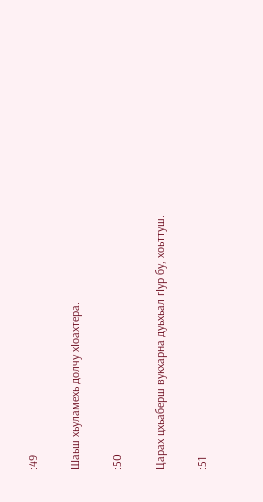:49

Шаьш хьуламехь долчу хIоахтера.

:50

Царах цхьаберш вукхарна дуьхьал гIур бу, хоьттуш.

:51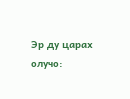Эр ду царах олучо: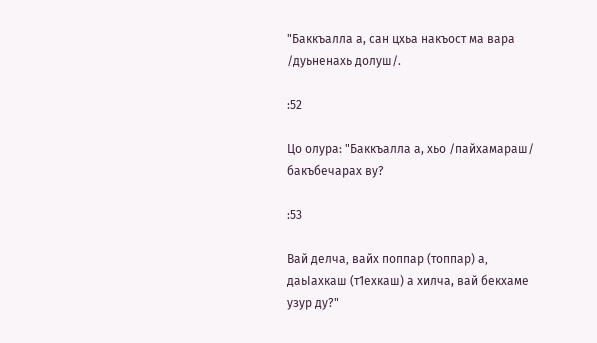"Баккъалла а, сан цхьа накъост ма вара /дуьненахь долуш/.

:52

Цо олура: "Баккъалла а, хьо /пайхамараш/ бакъбечарах ву?

:53

Вай делча‚ вайх поппар (топпар) а‚ даьIахкаш (т1ехкаш) а хилча, вай бекхаме узур ду?"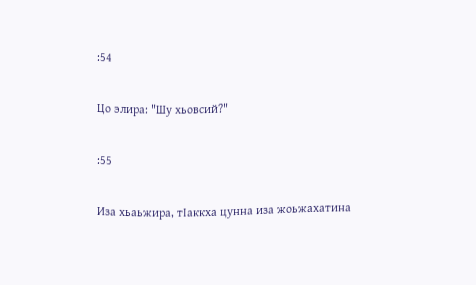:54

Цо элира: "Шу хьовсий?"

:55

Иза хьаьжира‚ тIаккха цунна иза жоьжахатина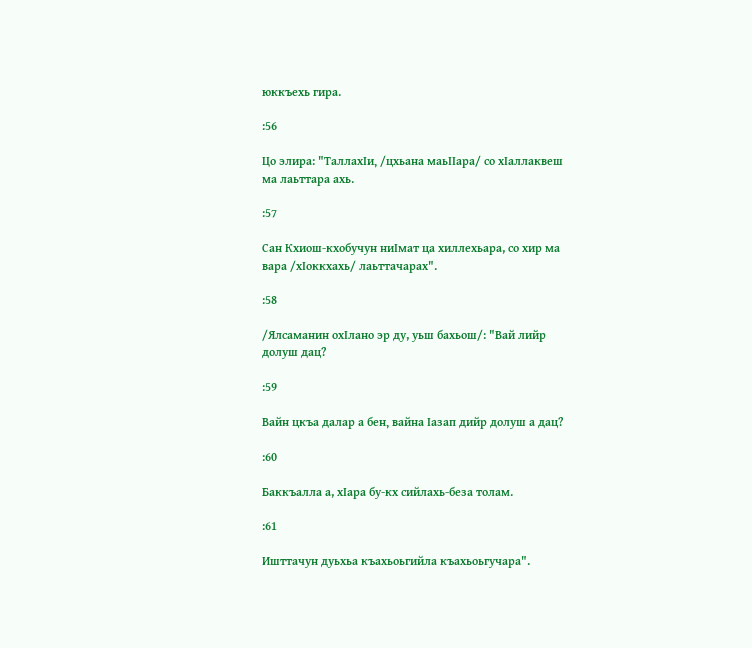юккъехь гира.

:56

Цо элира: "ТаллахIи‚ /цхьана маьIIара/ со хIаллаквеш ма лаьттара ахь.

:57

Сан Кхиош-кхобучун ниIмат ца хиллехьара, со хир ма вара /хIоккхахь/ лаьттачарах".

:58

/Ялсаманин охIлано эр ду, уьш бахьош/: "Вай лийр долуш дац?

:59

Вайн цкъа далар а бен‚ вайна Iазап дийр долуш а дац?

:60

Баккъалла а, хIара бу-кх сийлахь-беза толам.

:61

Ишттачун дуьхьа къахьоьгийла къахьоьгучара".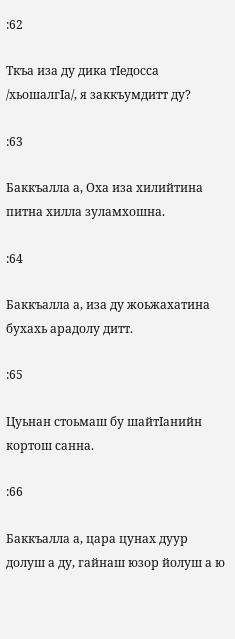:62

Ткъа иза ду дика тIедосса /хьошалгIа/‚ я заккъумдитт ду?

:63

Баккъалла а, Оха иза хилийтина питна хилла зуламхошна.

:64

Баккъалла а, иза ду жоьжахатина бухахь арадолу дитт.

:65

Цуьнан стоьмаш бу шайтIанийн кортош санна.

:66

Баккъалла а, цара цунах дуур долуш а ду‚ гайнаш юзор йолуш а ю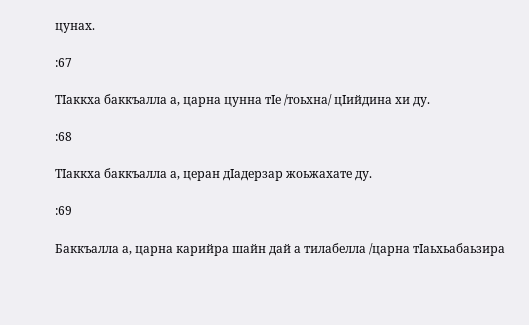цунах.

:67

ТIаккха баккъалла а, царна цунна тIе /тоьхна/ цIийдина хи ду.

:68

ТIаккха баккъалла а, церан дIадерзар жоьжахате ду.

:69

Баккъалла а, царна карийра шайн дай а тилабелла /царна тIаьхьабаьзира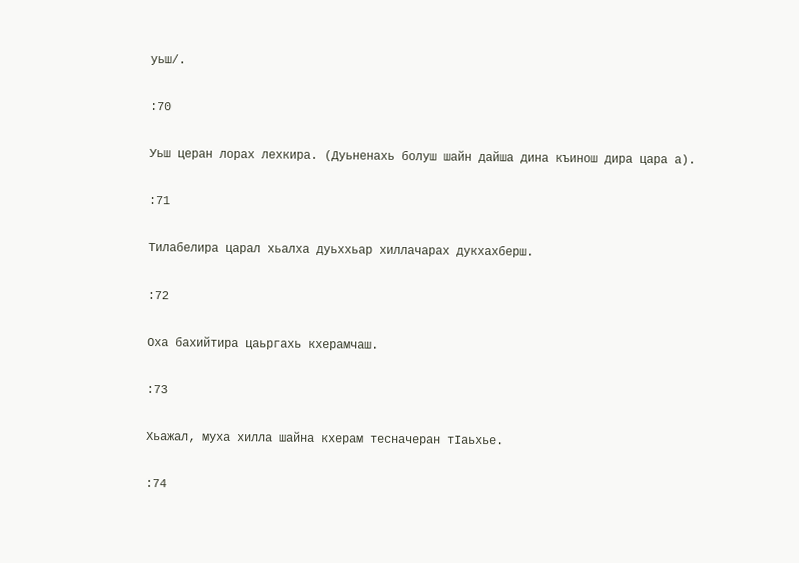уьш/.

:70

Уьш церан лорах лехкира. (Дуьненахь болуш шайн дайша дина къинош дира цара а).

:71

Тилабелира царал хьалха дуьххьар хиллачарах дукхахберш.

:72

Оха бахийтира цаьргахь кхерамчаш.

:73

Хьажал‚ муха хилла шайна кхерам тесначеран тIаьхье.

:74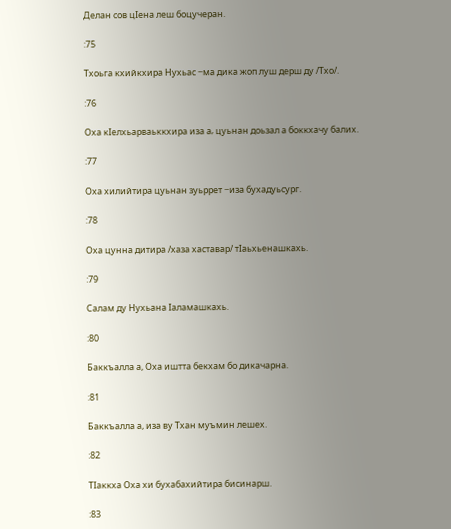Делан сов цIена леш боцучеран.

:75

Тхоьга кхийкхира Нухьас −ма дика жоп луш дерш ду /Тхо/.

:76

Оха кIелхьарваьккхира иза а‚ цуьнан доьзал а боккхачу балих.

:77

Оха хилийтира цуьнан зуьррет −иза бухадуьсург.

:78

Оха цунна дитира /хаза хаставар/ тIаьхьенашкахь.

:79

Салам ду Нухьана Iаламашкахь.

:80

Баккъалла а, Оха иштта бекхам бо дикачарна.

:81

Баккъалла а, иза ву Тхан муъмин лешех.

:82

ТIаккха Оха хи бухабахийтира бисинарш.

:83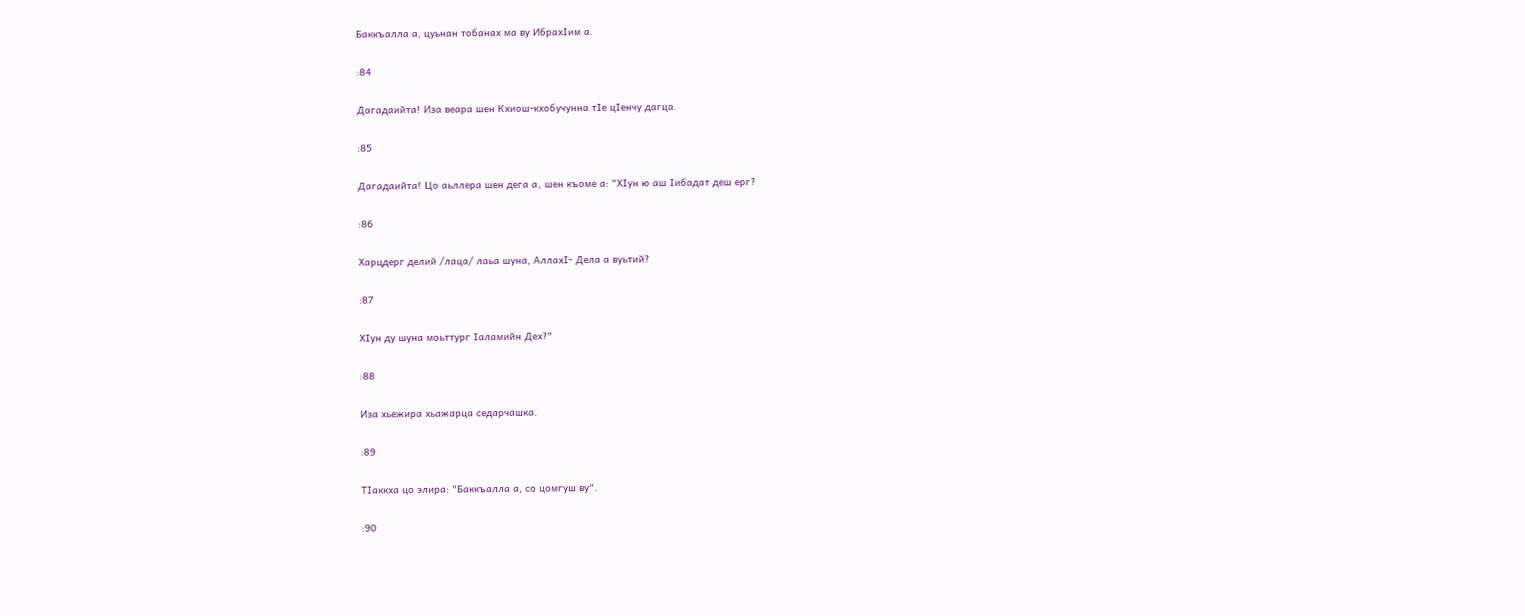Баккъалла а, цуьнан тобанах ма ву ИбрахIим а.

:84

Дагадаийта! Иза веара шен Кхиош-кхобучунна тIе цIенчу дагца.

:85

Дагадаийта! Цо аьллера шен дега а‚ шен къоме а: "ХIун ю аш Iибадат деш ерг?

:86

Харцдерг делий /лаца/ лаьа шуна, АллахI- Дела а вуьтий?

:87

ХIун ду шуна моьттург Iаламийн Дех?"

:88

Иза хьежира хьажарца седарчашка.

:89

ТIаккха цо элира: "Баккъалла а, со цомгуш ву".

:90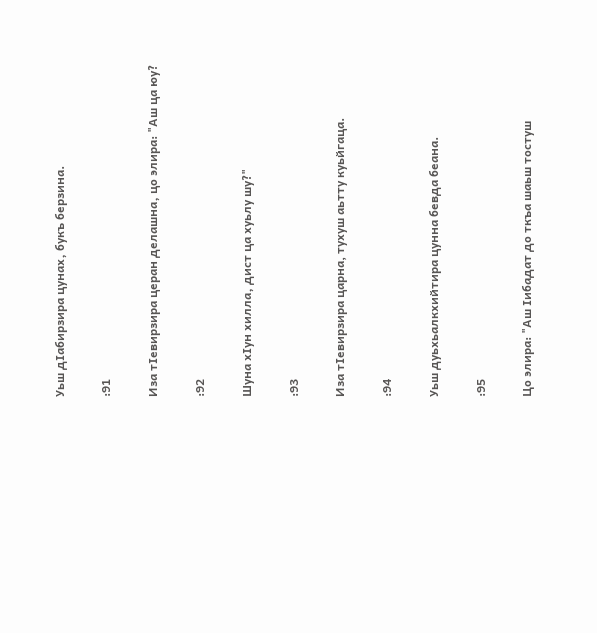Уьш дIабирзира цунах‚ букъ берзина.

:91

Иза тIевирзира церан делашна‚ цо элира: "Аш ца юу?

:92

Шуна хIун хилла‚ дист ца хуьлу шу?"

:93

Иза тIевирзира царна, тухуш аьтту куьйгаца.

:94

Уьш дуьхьалкхийтира цунна бевда беана.

:95

Цо элира: "Аш Iибадат до ткъа шаьш тостуш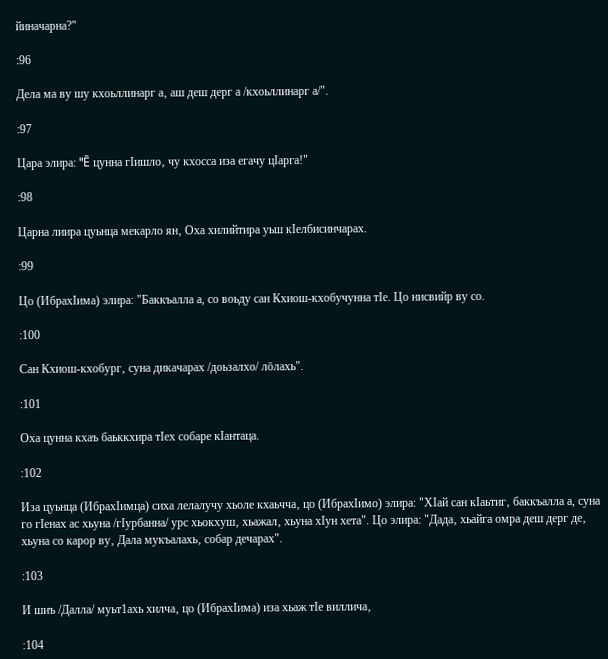йиначарна?"

:96

Дела ма ву шу кхоьллинарг а‚ аш деш дерг а /кхоьллинарг а/".

:97

Цара элира: "Ē цунна гIишло‚ чу кхосса иза егачу цIарга!"

:98

Царна лиира цуьнца мекарло ян‚ Оха хилийтира уьш кIелбисинчарах.

:99

Цо (ИбрахIима) элира: "Баккъалла а, со воьду сан Кхиош-кхобучунна тIе. Цо нисвийр ву со.

:100

Сан Кхиош-кхобург‚ суна дикачарах /доьзалхо/ лōлахь".

:101

Оха цунна кхаъ баьккхира тIех собаре кIантаца.

:102

Иза цуьнца (ИбрахIимца) сиха лелалучу хьоле кхаьчча‚ цо (ИбрахIимо) элира: "ХIай сан кIаьтиг‚ баккъалла а, суна го гIенах ас хьуна /гIурбанна/ урс хьокхуш‚ хьажал‚ хьуна хIун хета". Цо элира: "Дада‚ хьайга омра деш дерг де‚ хьуна со карор ву‚ Дала мукъалахь‚ собар дечарах".

:103

И шиъ /Далла/ муьт1ахь хилча‚ цо (ИбрахIима) иза хьаж тIе виллича‚

:104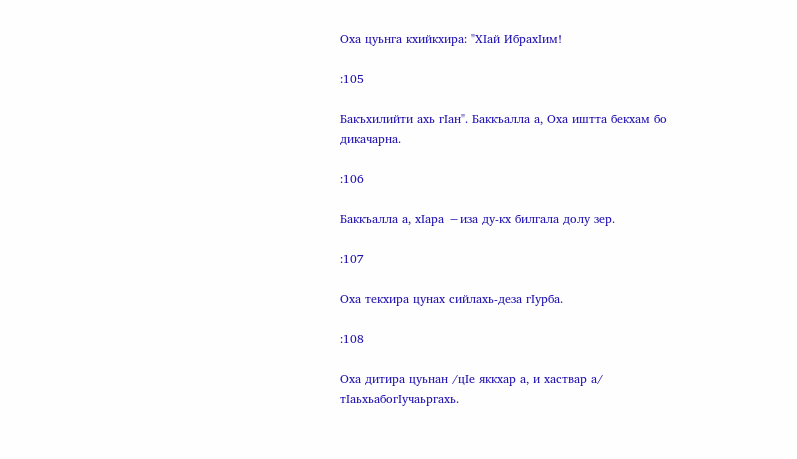Оха цуьнга кхийкхира: "ХIай ИбрахIим!

:105

Бакъхилийти ахь гIан". Баккъалла а, Оха иштта бекхам бо дикачарна.

:106

Баккъалла а, хIара −иза ду-кх билгала долу зер.

:107

Оха текхира цунах сийлахь-деза гIурба.

:108

Оха дитира цуьнан /цIе яккхар а‚ и хаствар а/ тIаьхьабогIучаьргахь.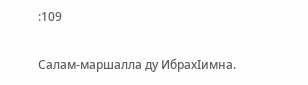:109

Салам-маршалла ду ИбрахIимна.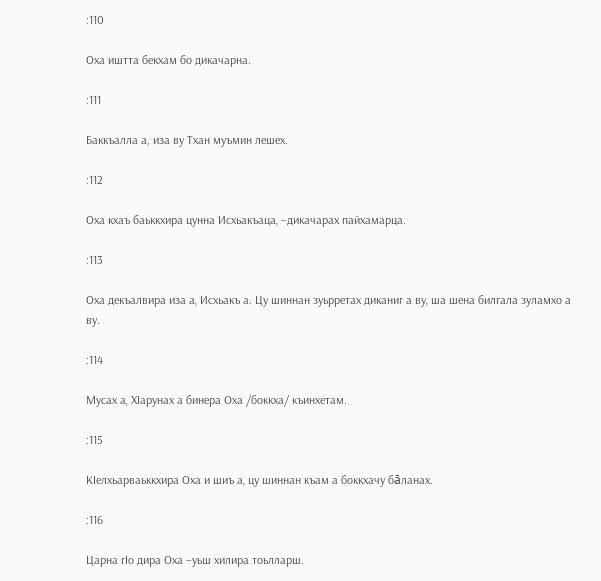:110

Оха иштта бекхам бо дикачарна.

:111

Баккъалла а, иза ву Тхан муъмин лешех.

:112

Оха кхаъ баьккхира цунна Исхьакъаца‚ −дикачарах пайхамарца.

:113

Оха декъалвира иза а‚ Исхьакъ а. Цу шиннан зуьрретах диканиг а ву‚ ша шена билгала зуламхо а ву.

:114

Мусах а‚ ХIарунах а бинера Оха /боккха/ къинхетам.

:115

КIелхьарваьккхира Оха и шиъ а‚ цу шиннан къам а боккхачу бāланах.

:116

Царна гIо дира Оха −уьш хилира тоьлларш.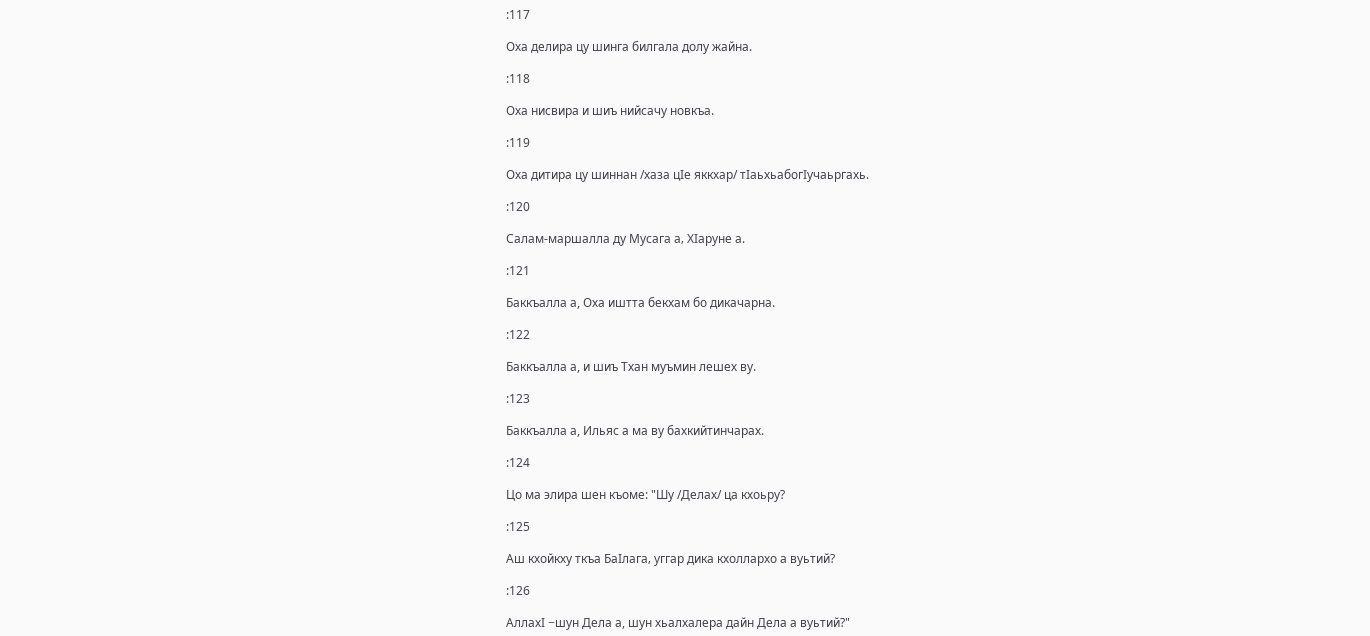:117

Оха делира цу шинга билгала долу жайна.

:118

Оха нисвира и шиъ нийсачу новкъа.

:119

Оха дитира цу шиннан /хаза цIе яккхар/ тIаьхьабогIучаьргахь.

:120

Салам-маршалла ду Мусага а‚ ХIаруне а.

:121

Баккъалла а, Оха иштта бекхам бо дикачарна.

:122

Баккъалла а, и шиъ Тхан муъмин лешех ву.

:123

Баккъалла а, Ильяс а ма ву бахкийтинчарах.

:124

Цо ма элира шен къоме: "Шу /Делах/ ца кхоьру?

:125

Аш кхойкху ткъа БаIлага‚ уггар дика кхоллархо а вуьтий?

:126

АллахI −шун Дела а, шун хьалхалера дайн Дела а вуьтий?"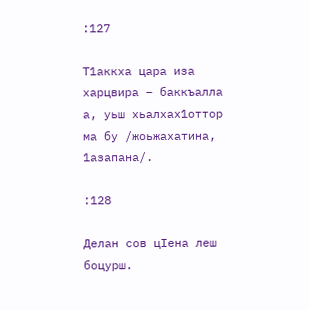:127

Т1аккха цара иза харцвира – баккъалла а, уьш хьалхах1оттор ма бу /жоьжахатина, 1азапана/.

:128

Делан сов цIена леш боцурш.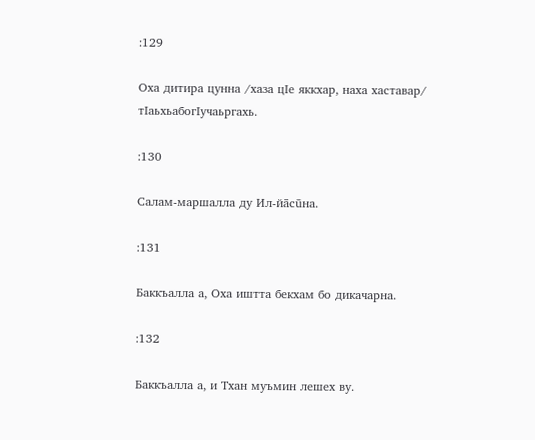:129

Оха дитира цунна /хаза цIе яккхар, наха хаставар/ тIаьхьабогIучаьргахь.

:130

Салам-маршалла ду Ил-йāсūна.

:131

Баккъалла а, Оха иштта бекхам бо дикачарна.

:132

Баккъалла а, и Тхан муъмин лешех ву.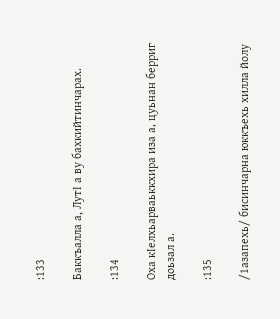:133

Баккъалла а, ЛутI а ву бахкийтинчарах.

:134

Оха кIелхьарваьккхира иза а‚ цуьнан берриг доьзал а.

:135

/1азапехь/ бисинчарна юккъехь хилла йолу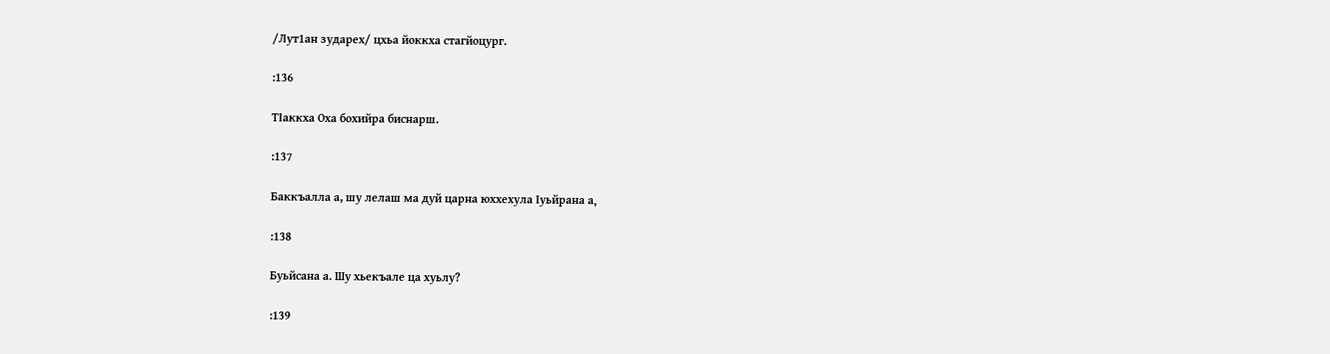/Лут1ан зударех/ цхьа йоккха стагйоцург.

:136

ТIаккха Оха бохийра биснарш.

:137

Баккъалла а, шу лелаш ма дуй царна юххехула Iуьйрана а‚

:138

Буьйсана а. Шу хьекъале ца хуьлу?

:139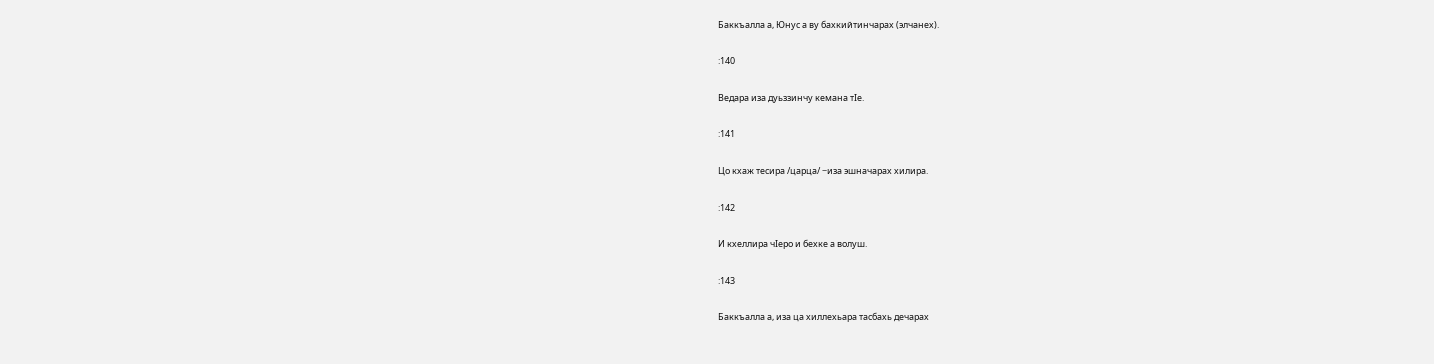Баккъалла а, Юнус а ву бахкийтинчарах (элчанех).

:140

Ведара иза дуьззинчу кемана тIе.

:141

Цо кхаж тесира /царца/ −иза эшначарах хилира.

:142

И кхеллира чIеро и бехке а волуш.

:143

Баккъалла а, иза ца хиллехьара тасбахь дечарах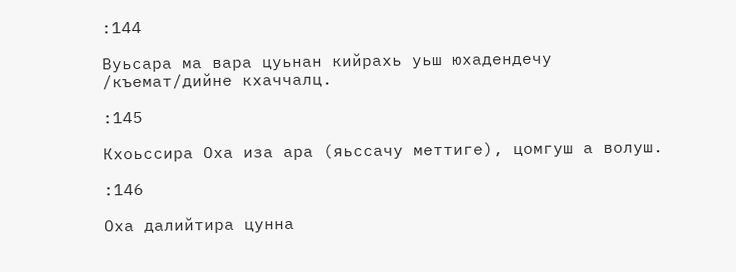:144

Вуьсара ма вара цуьнан кийрахь уьш юхадендечу /къемат/дийне кхаччалц.

:145

Кхоьссира Оха иза ара (яьссачу меттиге), цомгуш а волуш.

:146

Оха далийтира цунна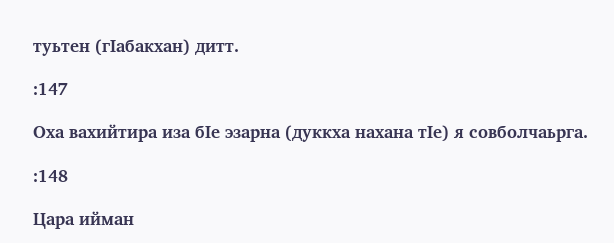туьтен (гIабакхан) дитт.

:147

Оха вахийтира иза бIе эзарна (дуккха нахана тIе) я совболчаьрга.

:148

Цара ийман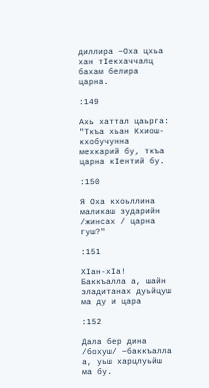диллира −Оха цхьа хан тIекхаччалц бахам белира царна.

:149

Ахь хаттал цаьрга: "Ткъа хьан Кхиош-кхобучунна мехкарий бу‚ ткъа царна кIентий бу.

:150

Я Оха кхоьллина маликаш зударийн /жинсах / царна гуш?"

:151

ХIан-хIа! Баккъалла а, шайн эладитанах дуьйцуш ма ду и цара

:152

Дала бер дина /бохуш/ −баккъалла а, уьш харцлуьйш ма бу.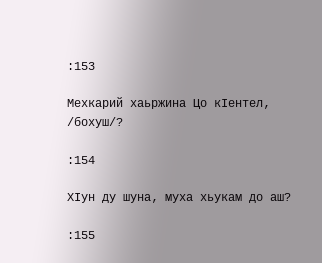:153

Мехкарий хаьржина Цо кIентел‚ /бохуш/?

:154

ХIун ду шуна‚ муха хьукам до аш?

:155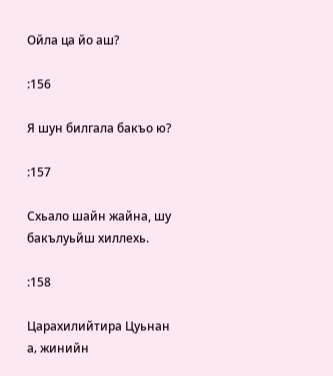Ойла ца йо аш?

:156

Я шун билгала бакъо ю?

:157

Схьало шайн жайна, шу бакълуьйш хиллехь.

:158

Царахилийтира Цуьнан а‚ жинийн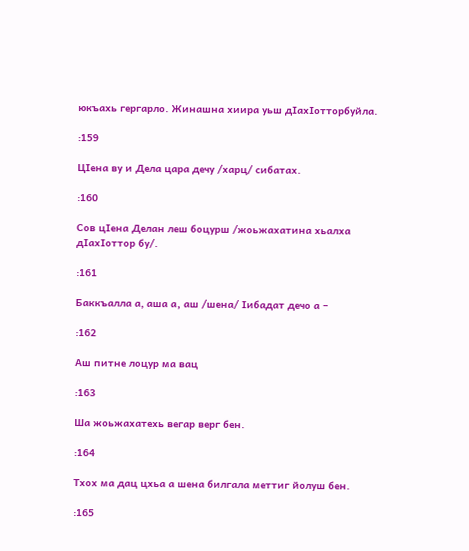юкъахь гергарло. Жинашна хиира уьш дIахIотторбуйла.

:159

ЦIена ву и Дела цара дечу /харц/ сибатах.

:160

Сов цIена Делан леш боцурш /жоьжахатина хьалха дIахIоттор бу/.

:161

Баккъалла а, аша а‚ аш /шена/ Iибадат дечо а −

:162

Аш питне лоцур ма вац

:163

Ша жоьжахатехь вегар верг бен.

:164

Тхох ма дац цхьа а шена билгала меттиг йолуш бен.

:165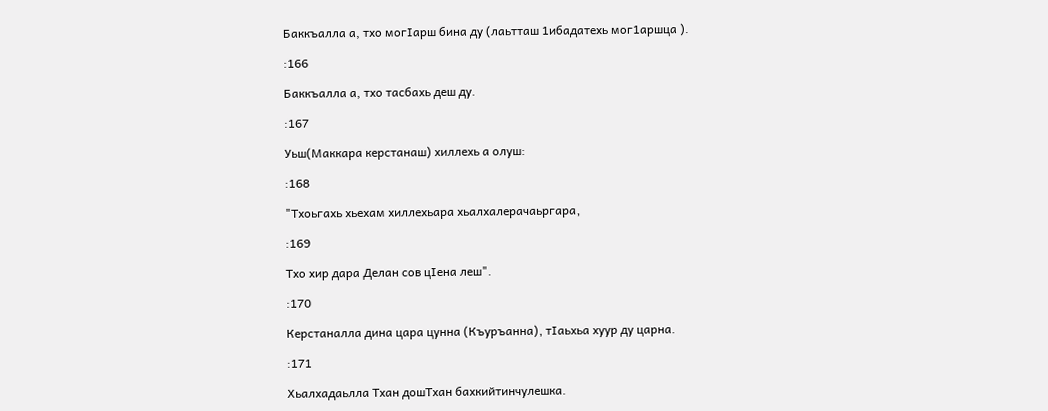Баккъалла а, тхо могIарш бина ду (лаьтташ 1ибадатехь мог1аршца ).

:166

Баккъалла а, тхо тасбахь деш ду.

:167

Уьш(Маккара керстанаш) хиллехь а олуш:

:168

"Тхоьгахь хьехам хиллехьара хьалхалерачаьргара‚

:169

Тхо хир дара Делан сов цIена леш".

:170

Керстаналла дина цара цунна (Къуръанна)‚ тIаьхьа хуур ду царна.

:171

Хьалхадаьлла Тхан дошТхан бахкийтинчулешка.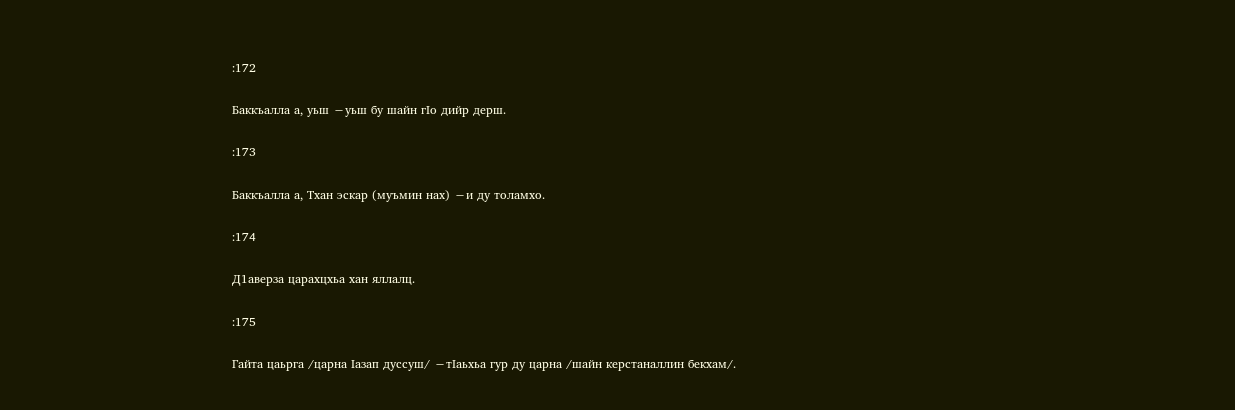:172

Баккъалла а, уьш −уьш бу шайн гIо дийр дерш.

:173

Баккъалла а, Тхан эскар (муъмин нах) −и ду толамхо.

:174

Д1аверза царахцхьа хан яллалц.

:175

Гайта цаьрга /царна Iазап дуссуш/ −тIаьхьа гур ду царна /шайн керстаналлин бекхам/.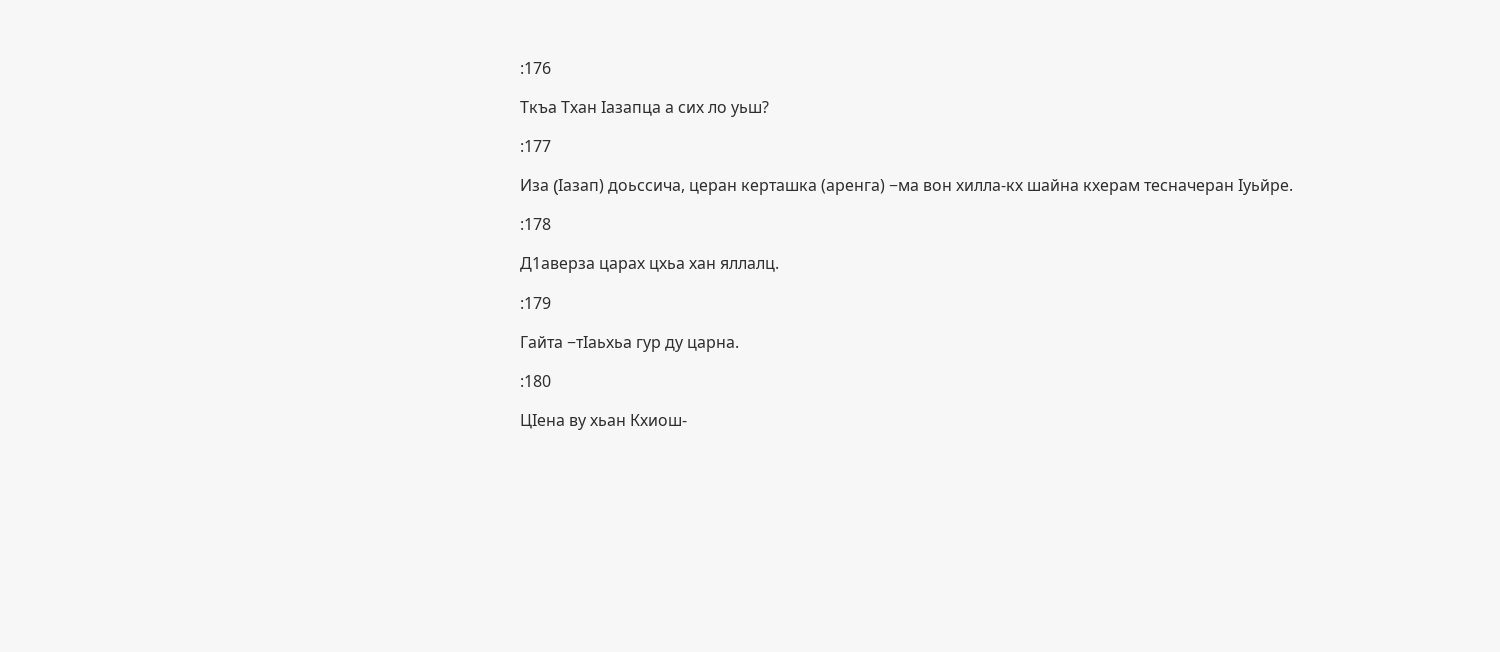:176

Ткъа Тхан Iазапца а сих ло уьш?

:177

Иза (Iазап) доьссича, церан керташка (аренга) −ма вон хилла-кх шайна кхерам тесначеран Iуьйре.

:178

Д1аверза царах цхьа хан яллалц.

:179

Гайта −тIаьхьа гур ду царна.

:180

ЦIена ву хьан Кхиош-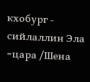кхобург - сийлаллин Эла −цара /Шена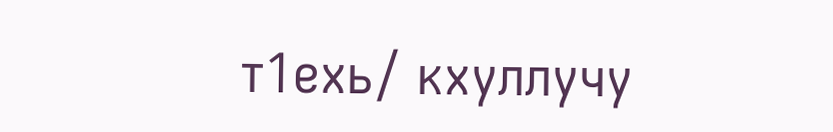т1ехь/ кхуллучу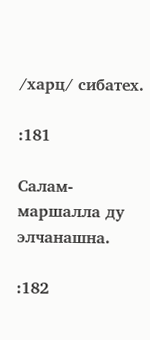/харц/ сибатех.

:181

Салам-маршалла ду элчанашна.

:182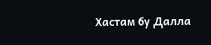Хастам бу Далла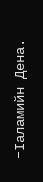−Iаламийн Дена.